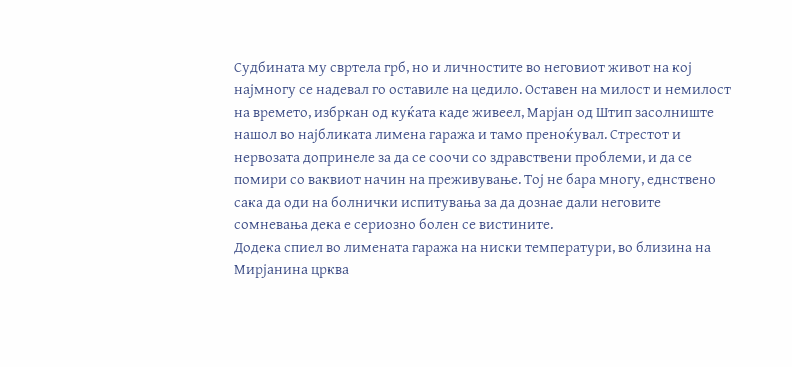Судбината му свртела грб, но и личностите во неговиот живот на кој најмногу се надевал го оставиле на цедило. Оставен на милост и немилост на времето, избркан од куќата каде живеел, Марјан од Штип засолниште нашол во најбликата лимена гаража и тамо преноќувал. Стрестот и нервозата допринеле за да се соочи со здравствени проблеми, и да се помири со ваквиот начин на преживување. Тој не бара многу, еднствено сака да оди на болнички испитувања за да дознае дали неговите сомневања дека е сериозно болен се вистините.
Додека спиел во лимената гаража на ниски температури, во близина на Мирјанина црква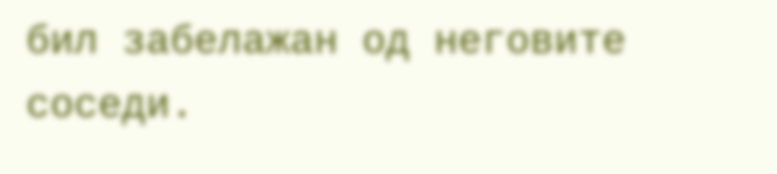бил забелажан од неговите соседи.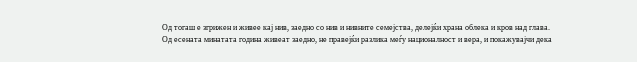Од тогаш е згрижен и живее кај нив, заедно со нив и нивните семејства, делејќи храна облека и кров над глава.
Од есената минатата година живеат заедно, не правејќи разлика меѓу националност и вера, и покажувајчи дека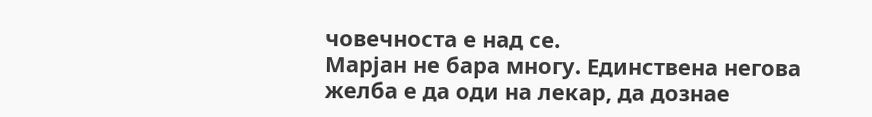човечноста е над се.
Марјан не бара многу. Единствена негова желба е да оди на лекар, да дознае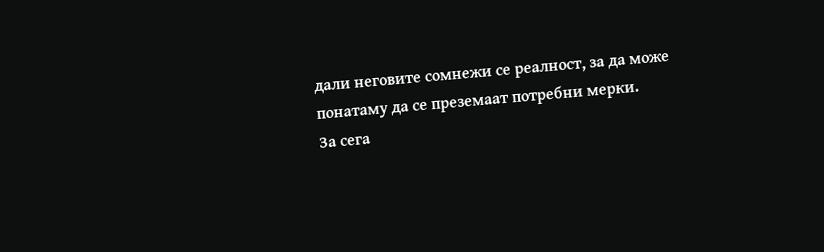дали неговите сомнежи се реалност, за да може понатаму да се преземаат потребни мерки.
За сега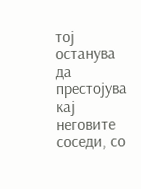тој останува да престојува кај неговите соседи, со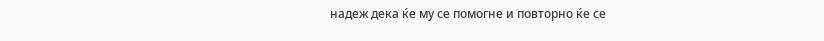надеж дека ќе му се помогне и повторно ќе се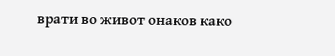врати во живот онаков како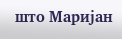што Маријан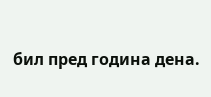бил пред година дена.